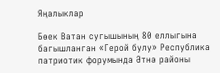Яңалыклар

Бөек Ватан сугышының 80 еллыгына багышланган «Герой булу» Республика патриотик форумында Әтнә районы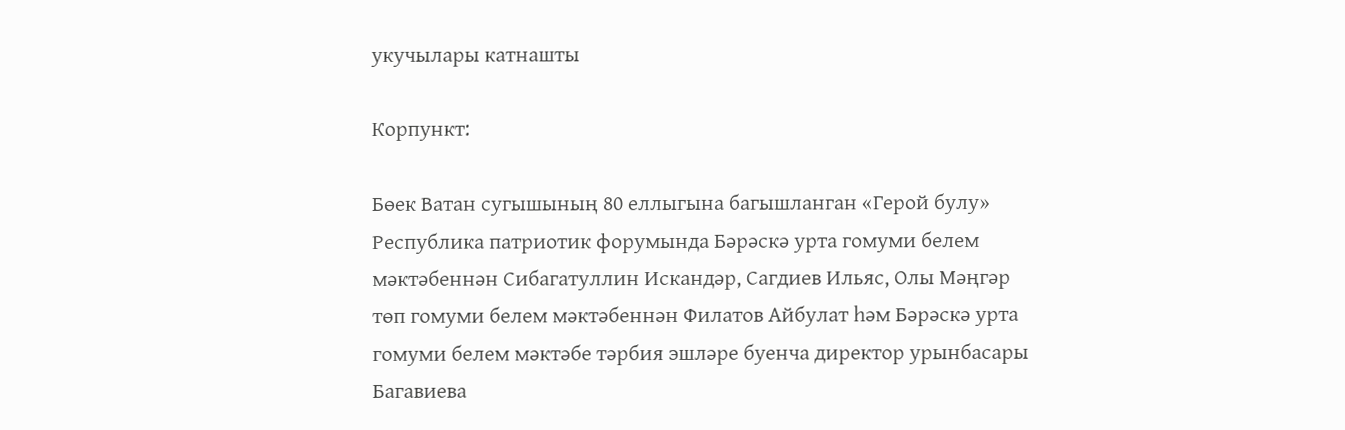укучылары катнашты

Корпункт:

Бөек Ватан сугышының 80 еллыгына багышланган «Герой булу» Республика патриотик форумында Бәрәскә урта гомуми белем мәктәбеннән Сибагатуллин Искандәр, Сагдиев Ильяс, Олы Мәңгәр төп гомуми белем мәктәбеннән Филатов Айбулат һәм Бәрәскә урта гомуми белем мәктәбе тәрбия эшләре буенча директор урынбасары Багавиева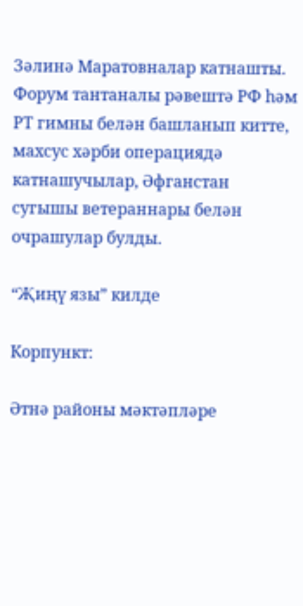Зәлинә Маратовналар катнашты. Форум тантаналы рәвештә РФ һәм РТ гимны белән башланып китте, махсус хәрби операциядә катнашучылар, Әфганстан сугышы ветераннары белән очрашулар булды.

“Җиңү язы” килде

Корпункт:

Әтнә районы мәктәпләре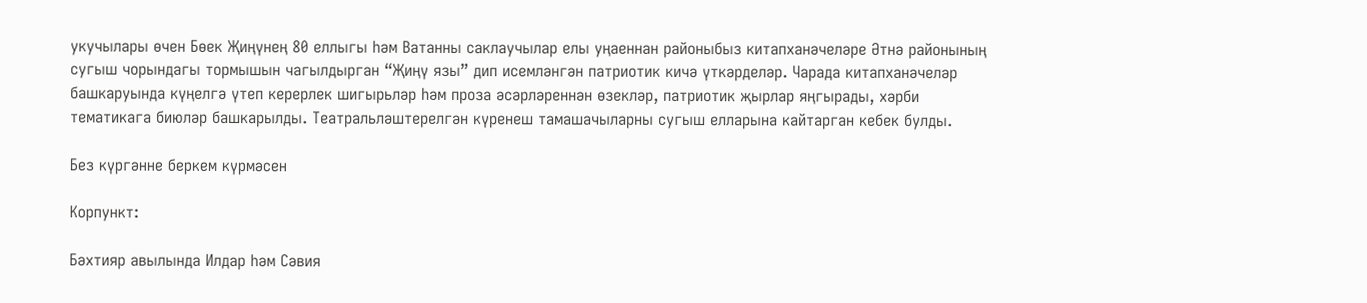укучылары өчен Бөек Җиңүнең 80 еллыгы һәм Ватанны саклаучылар елы уңаеннан районыбыз китапханәчеләре Әтнә районының сугыш чорындагы тормышын чагылдырган “Җиңү язы” дип исемләнгән патриотик кичә үткәрделәр. Чарада китапханәчеләр башкаруында күңелгә үтеп керерлек шигырьләр һәм проза әсәрләреннән өзекләр, патриотик җырлар яңгырады, хәрби тематикага биюләр башкарылды. Театральләштерелгән күренеш тамашачыларны сугыш елларына кайтарган кебек булды.

Без күргәнне беркем күрмәсен

Корпункт:

Бәхтияр авылында Илдар һәм Сәвия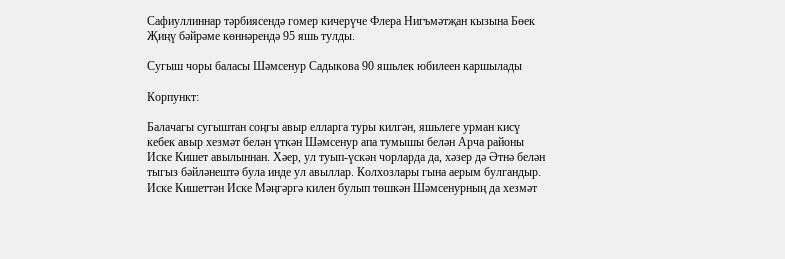Сафиуллиннар тәрбиясендә гомер кичерүче Флера Нигъмәтҗан кызына Бөек Җиңү бәйрәме көннәрендә 95 яшь тулды.

Сугыш чоры баласы Шәмсенур Садыкова 90 яшьлек юбилеен каршылады

Корпункт:

Балачагы сугыштан соңгы авыр елларга туры килгән, яшьлеге урман кисү кебек авыр хезмәт белән үткән Шәмсенур апа тумышы белән Арча районы Иске Кишет авылыннан. Хәер, ул туып-үскән чорларда да, хәзер дә Әтнә белән тыгыз бәйләнештә була инде ул авыллар. Колхозлары гына аерым булгандыр. Иске Кишеттән Иске Мәңгәргә килен булып төшкән Шәмсенурның да хезмәт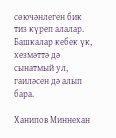сөючәнлеген бик тиз күреп алалар. Башкалар кебек үк, хезмәттә дә сынатмый ул, гаиләсен дә алып бара.

Ханипов Миннехан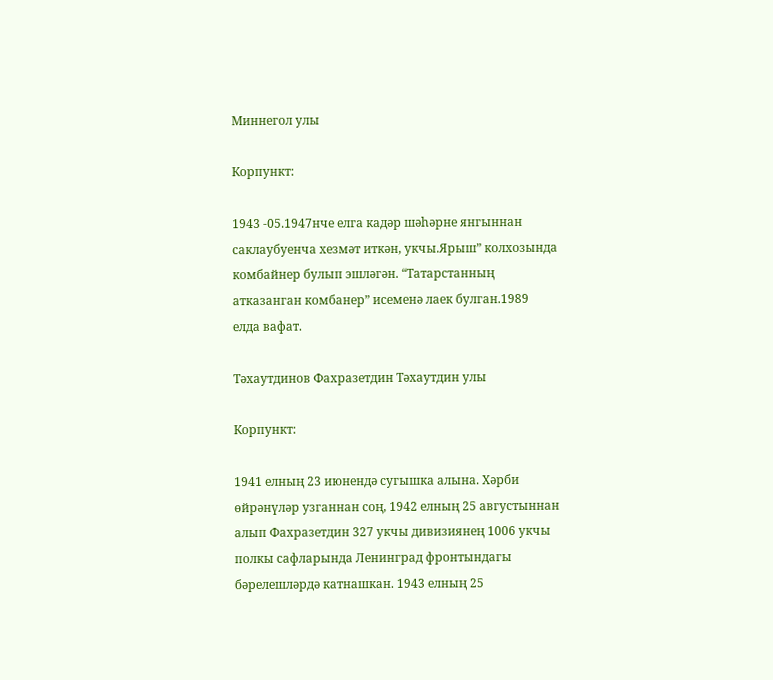Миннегол улы

Корпункт:

1943 -05.1947нче елга кадәр шәһәрне янгыннан саклаубуенча хезмәт иткән, укчы.Ярыш” колхозында комбайнер булып эшләгән. “Татарстанның атказанган комбанер” исеменә лаек булган.1989 елда вафат.

Тәхаутдинов Фахразетдин Тәхаутдин улы

Корпункт:

1941 елның 23 июнендә сугышка алына. Хәрби өйрәнүләр узганнан соң, 1942 елның 25 августыннан алып Фахразетдин 327 укчы дивизиянең 1006 укчы полкы сафларында Ленинград фронтындагы бәрелешләрдә катнашкан. 1943 елның 25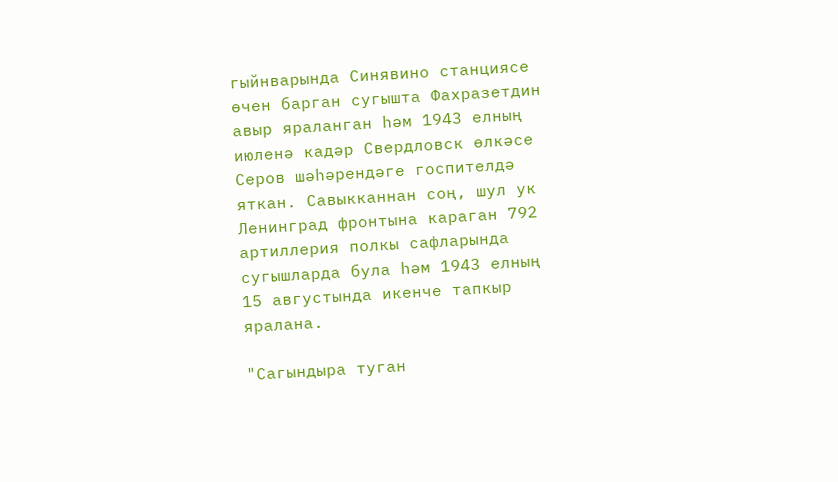гыйнварында Синявино станциясе өчен барган сугышта Фахразетдин авыр яраланган һәм 1943 елның июленә кадәр Свердловск өлкәсе Серов шәһәрендәге госпителдә яткан. Савыкканнан соң, шул ук Ленинград фронтына караган 792 артиллерия полкы сафларында сугышларда була һәм 1943 елның 15 августында икенче тапкыр яралана.

"Сагындыра туган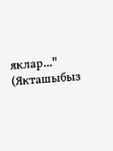яклар..." (Якташыбыз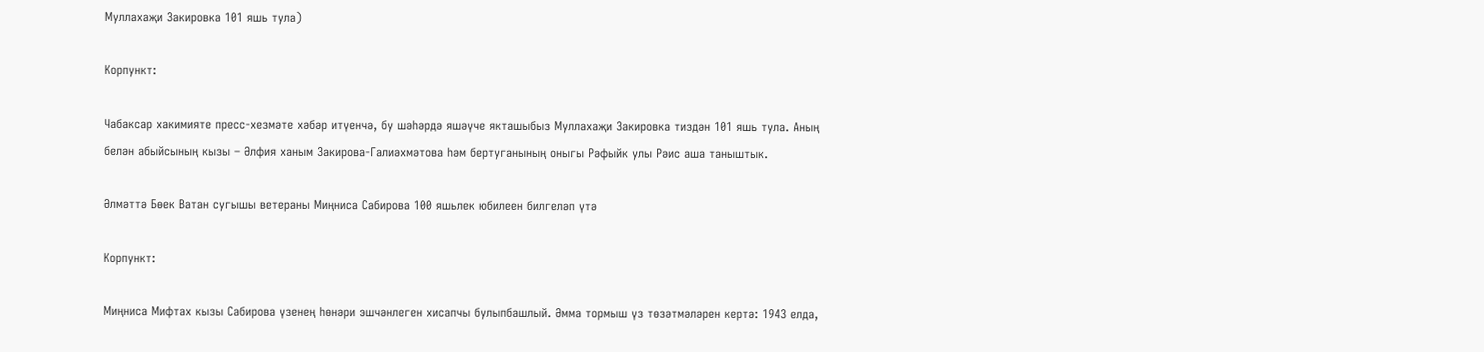Муллахаҗи Закировка 101 яшь тула)

Корпункт:

Чабаксар хакимияте пресс-хезмәте хәбәр итүенчә, бу шәһәрдә яшәүче якташыбыз Муллахаҗи Закировка тиздән 101 яшь тула. Аның белән абыйсының кызы – Әлфия ханым Закирова-Галиәхмәтова һәм бертуганының оныгы Рәфыйк улы Рәис аша таныштык.

Әлмәттә Бөек Ватан сугышы ветераны Миңниса Сабирова 100 яшьлек юбилеен билгеләп үтә

Корпункт:

Миңниса Мифтах кызы Сабирова үзенең һөнәри эшчәнлеген хисапчы булыпбашлый. Әмма тормыш үз төзәтмәләрен кертә: 1943 елда,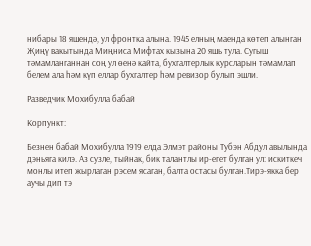нибары 18 яшендә, ул фронтка алына. 1945 елның маенда көтеп алынган Җиңү вакытында Миңниса Мифтах кызына 20 яшь тула. Сугыш тәмамланганнан соң ул өенә кайта, бухгалтерлык курсларын тәмамлап белем ала һәм күп еллар бухгалтер һәм ревизор булып эшли.

Разведчик Мохибулла бабай

Корпункт:

Безнен бабай Мохибулла 1919 елда Элмэт районы Тубэн Абдул авылында дэньяга килэ. Аз сузле, тыйнак, бик талантлы ир-егет булган ул: искиткеч монлы итеп жырлаган рэсем ясаган, балта остасы булган.Тирэ-якка бер аучы дип тэ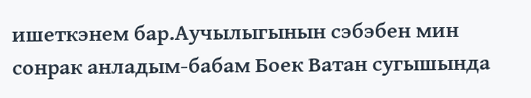ишеткэнем бар.Аучылыгынын сэбэбен мин сонрак анладым-бабам Боек Ватан сугышында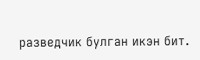разведчик булган икэн бит.